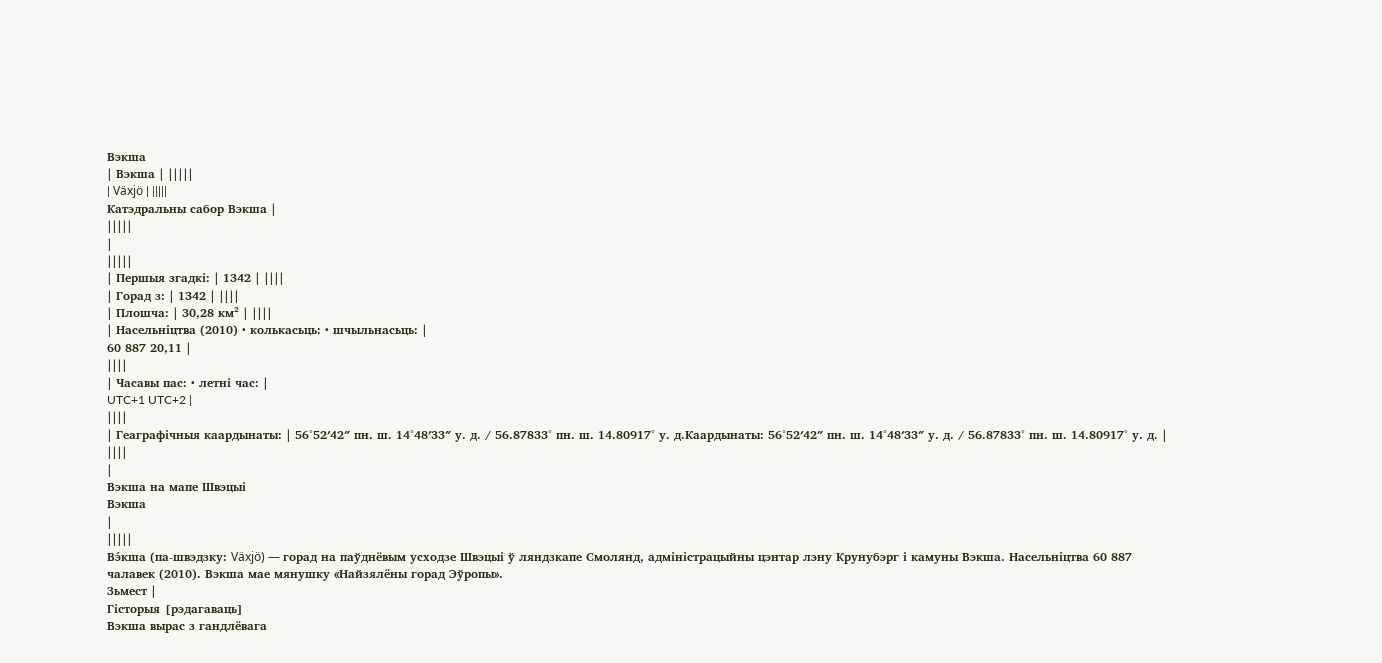Вэкша
| Вэкша | |||||
| Växjö | |||||
Катэдральны сабор Вэкша |
|||||
|
|||||
| Першыя згадкі: | 1342 | ||||
| Горад з: | 1342 | ||||
| Плошча: | 30,28 км² | ||||
| Насельніцтва (2010) • колькасьць: • шчыльнасьць: |
60 887 20,11 |
||||
| Часавы пас: • летні час: |
UTC+1 UTC+2 |
||||
| Геаграфічныя каардынаты: | 56°52′42″ пн. ш. 14°48′33″ у. д. / 56.87833° пн. ш. 14.80917° у. д.Каардынаты: 56°52′42″ пн. ш. 14°48′33″ у. д. / 56.87833° пн. ш. 14.80917° у. д. | ||||
|
Вэкша на мапе Швэцыі
Вэкша
|
|||||
Вэ́кша (па-швэдзку: Växjö) — горад на паўднёвым усходзе Швэцыі ў ляндзкапе Смолянд, адміністрацыйны цэнтар лэну Крунубэрг і камуны Вэкша. Насельніцтва 60 887 чалавек (2010). Вэкша мае мянушку «Найзялёны горад Эўропы».
Зьмест |
Гісторыя [рэдагаваць]
Вэкша вырас з гандлёвага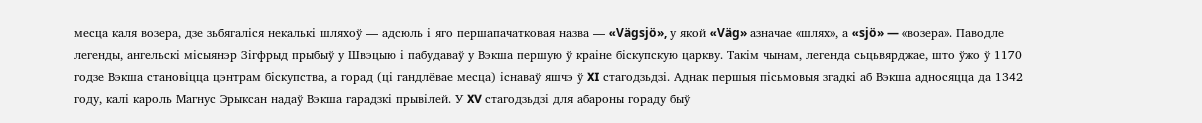месца каля возера, дзе зьбягаліся некалькі шляхоў — адсюль і яго першапачатковая назва — «Vägsjö», у якой «Väg» азначае «шлях», а «sjö» — «возера». Паводле легенды, ангельскі місыянэр Зігфрыд прыбыў у Швэцыю і пабудаваў у Вэкша першую ў краіне біскупскую царкву. Такім чынам, легенда сьцьвярджае, што ўжо ў 1170 годзе Вэкша становіцца цэнтрам біскупства, а горад (ці гандлёвае месца) існаваў яшчэ ў XI стагодзьдзі. Аднак першыя пісьмовыя згадкі аб Вэкша адносяцца да 1342 году, калі кароль Магнус Эрыксан надаў Вэкша гарадзкі прывілей. У XV стагодзьдзі для абароны гораду быў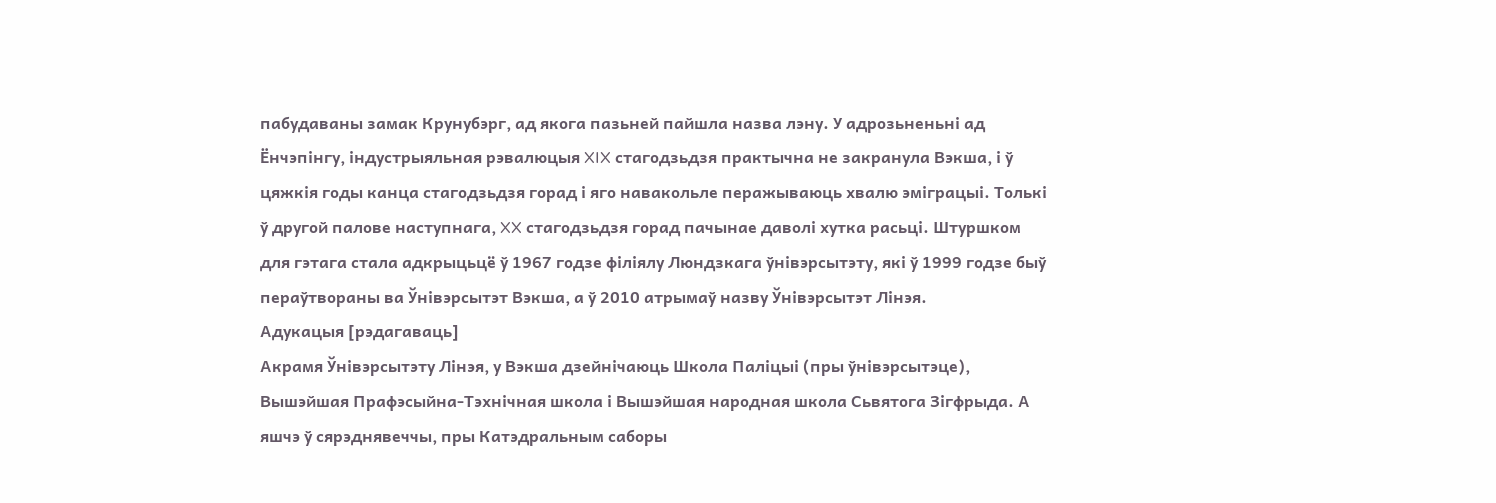пабудаваны замак Крунубэрг, ад якога пазьней пайшла назва лэну. У адрозьненьні ад Ёнчэпінгу, індустрыяльная рэвалюцыя XIX стагодзьдзя практычна не закранула Вэкша, і ў цяжкія годы канца стагодзьдзя горад і яго навакольле перажываюць хвалю эміграцыі. Толькі ў другой палове наступнага, XX стагодзьдзя горад пачынае даволі хутка расьці. Штуршком для гэтага стала адкрыцьцё ў 1967 годзе філіялу Люндзкага ўнівэрсытэту, які ў 1999 годзе быў пераўтвораны ва Ўнівэрсытэт Вэкша, а ў 2010 атрымаў назву Ўнівэрсытэт Лінэя.
Адукацыя [рэдагаваць]
Акрамя Ўнівэрсытэту Лінэя, у Вэкша дзейнічаюць Школа Паліцыі (пры ўнівэрсытэце), Вышэйшая Прафэсыйна-Тэхнічная школа і Вышэйшая народная школа Сьвятога Зігфрыда. А яшчэ ў сярэднявеччы, пры Катэдральным саборы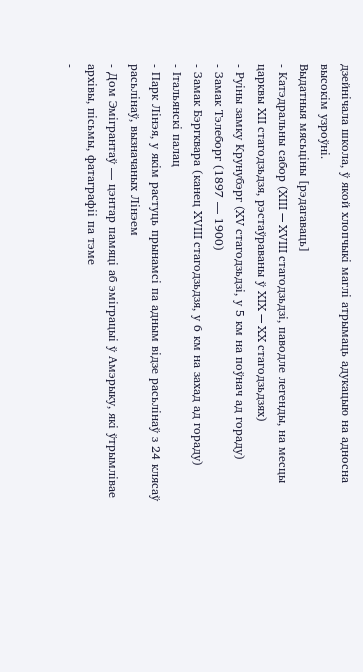дзейнічала школа, ў якой хлопчыкі маглі атрымаць адукацыю на адносна высокім узроўні.
Выдатныя мясьціны [рэдагаваць]
- Катэдральны сабор (XIII — XVIII стагодзьдзі, паводле легенды, на месцы царквы XII стагодзьдзя, рэстаўраваны ў XIX — XX стагодзьдзях)
- Руіны замку Крунубэрг (XV стагодзьдзі, у 5 км на поўнач ад гораду)
- Замак Тэлеборг (1897 — 1900)
- Замак Бэргквара (канец XVIII стагодзьдзя, у 6 км на захад ад гораду)
- Італьянскі палац
- Парк Лінэя, у якім растуць прынамсі па адным відзе расьлінаў з 24 клясаў расьлінаў, вызначаных Лінэем
- Дом Эмігрантаў — цэнтар памяці аб эміграцыі ў Амэрыку, які ўтрымлівае архівы, пісьмы, фатаграфіі па тэме
-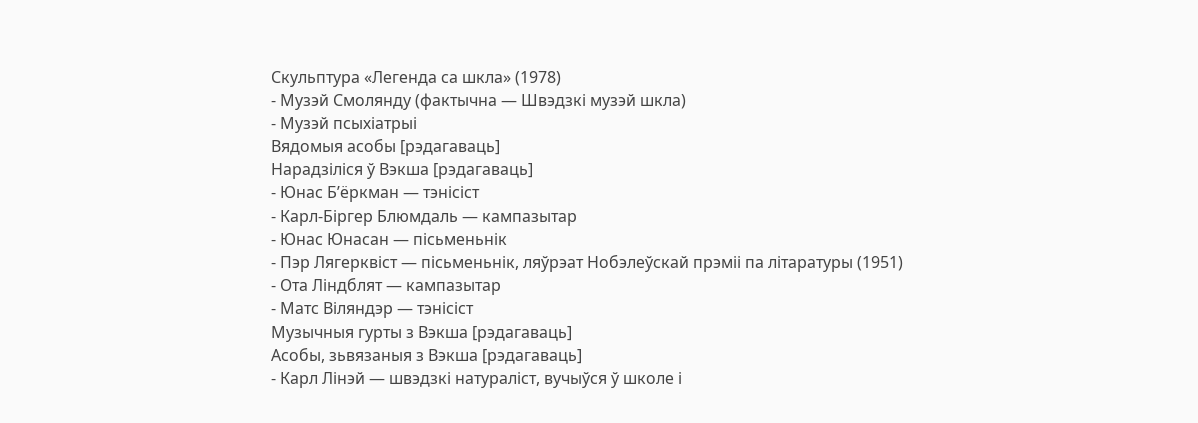Скульптура «Легенда са шкла» (1978)
- Музэй Смолянду (фактычна — Швэдзкі музэй шкла)
- Музэй псыхіатрыі
Вядомыя асобы [рэдагаваць]
Нарадзіліся ў Вэкша [рэдагаваць]
- Юнас Б’ёркман — тэнісіст
- Карл-Біргер Блюмдаль — кампазытар
- Юнас Юнасан — пісьменьнік
- Пэр Лягерквіст — пісьменьнік, ляўрэат Нобэлеўскай прэміі па літаратуры (1951)
- Ота Ліндблят — кампазытар
- Матс Віляндэр — тэнісіст
Музычныя гурты з Вэкша [рэдагаваць]
Асобы, зьвязаныя з Вэкша [рэдагаваць]
- Карл Лінэй — швэдзкі натураліст, вучыўся ў школе і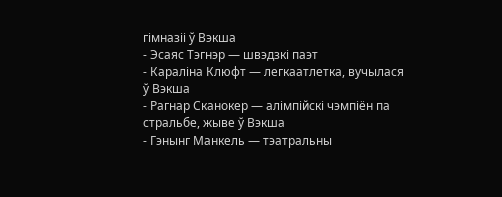гімназіі ў Вэкша
- Эсаяс Тэгнэр — швэдзкі паэт
- Караліна Клюфт — легкаатлетка, вучылася ў Вэкша
- Рагнар Сканокер — алімпійскі чэмпіён па стральбе, жыве ў Вэкша
- Гэнынг Манкель — тэатральны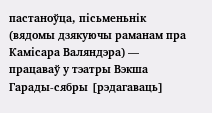пастаноўца, пісьменьнік (вядомы дзякуючы раманам пра Камісара Валяндэра) — працаваў у тэатры Вэкша
Гарады-сябры [рэдагаваць]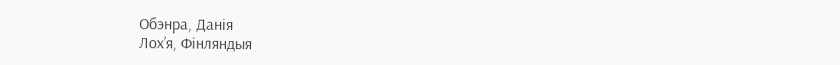Обэнра, Данія
Лох’я, Фінляндыя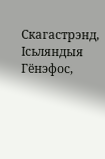Скагастрэнд, Ісьляндыя
Гёнэфос,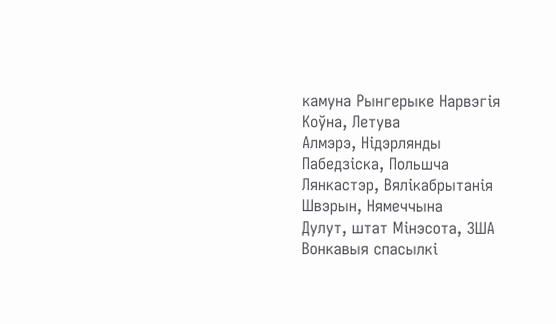камуна Рынгерыке Нарвэгія
Коўна, Летува
Алмэрэ, Нідэрлянды
Пабедзіска, Польшча
Лянкастэр, Вялікабрытанія
Швэрын, Нямеччына
Дулут, штат Мінэсота, ЗША
Вонкавыя спасылкі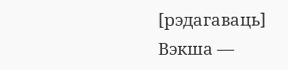[рэдагаваць]
Вэкша —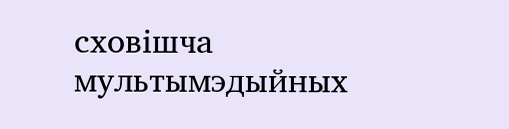сховішча мультымэдыйных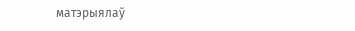матэрыялаў